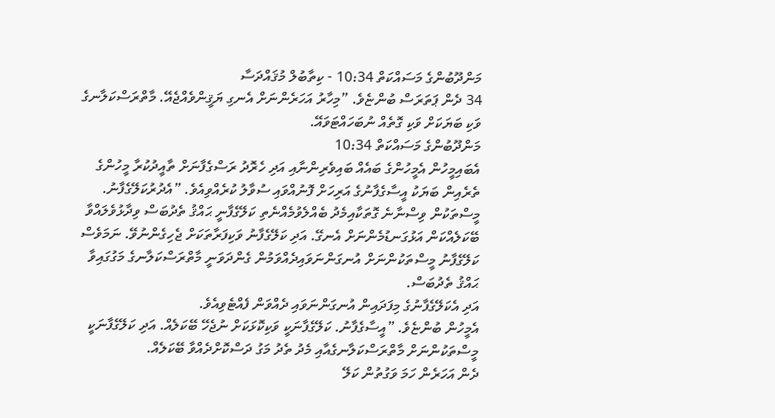މަންދޫބުންގެ މަސައްކަތް 10:34 - ކިތާބުލް މުޤައްދަސާ
34 ދެން ޕަތަރަސް ބުންޏެވެ. ”މިހާރު އަހަރެންނަށް އެނގި ޔަޤީންވެއްޖެއޭ. މާތްރަސްކަލާނގެ ވަކި ބަޔަކަށް ވަކި ގޮތެއް ނުބަހައްޓަވައޭ.
މަންދޫބުންގެ މަސައްކަތް 10:34
އެބައިމީހުން އެމީހުންގެ ބައެއް ބައިވެރިންނާއި އަދި ހެރޮދު ރަސްގެފާނަށް ތާއީދުކުރާ މީހުންގެ ތެރެއިން ބަޔަކު އީސާގެފާނުގެ އަރިހަށް ފޮނުއްވައި ސުވާލު ކުރެއްވިއެވެ. ”އެދުރުކަލޭގެފާނު. މީސްތަކުން ވިސްނާނެ ގޮތަކާއިމެދު ބެއްލެވުމެއްނެތި ކަލޭގެފާނީ ޙައްޤު ތެދުބަސް ވިދާޅުވެލައްވާ ބޭކަލެއްކަން އަޅުގަނޑުމެންނަށް އެނގޭ. އަދި ކަލޭގެފާނު ވަކިފަރާތަކަށް ޖެހިގެންނުވޭ. ނަމަވެސް ކަލޭގެފާނު މީސްތަކުންނަށް އުނގަންނަވައިދެއްވަމުން ގެންދަވަނީ މާތްރަސްކަލާނގެ މަގުގައިވާ ޙައްޤު ތެދުބަސް.
އަދި އެކަލޭގެފާނުގެ މިފަދައިން އުނގަންނަވައި ދެއްވަން ފެއްޓެވިއެވެ.
އެމީހުން ބުންޏެވެ. ”އީސާގެފާނު. ކަލޭގެފާނަކީ ވަކިކޮޅަކަށް ނުޖެހޭ ބޭކަލެއް. އަދި ކަލޭގެފާނަކީ މީސްތަކުންނަށް މާތްރަސްކަލާނގެއާއި މެދު ތެދު މަގު ދަސްކޮށްދެއްވާ ބޭކަލެއް.
ދެން އަހަރެން ހަމަ ވަގުތުން ކަލޭ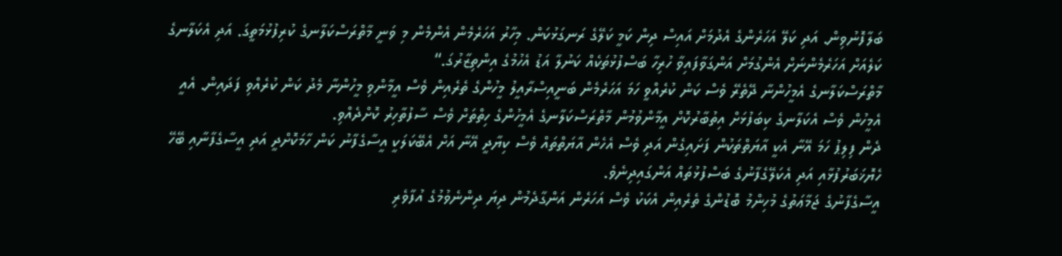ބަލާފޮނުވިން. އަދި ކަލޭ އަހަރެންގެ އެދުމަށް އައިސް ދިން ކަމީ ކަލޭގެ ރަނގަޅުކަން. މިހާރު އަހަރެމެން އެންމެން މި ވަނީ މާތްރަސްކަލާނގެ ކުރިފުޅުމަތީގަ. އަދި އެކަލާނގެ ކަލެއަށް އަހަރެމެންނަށް އެންގުމަށް އަންގަވާފައިވާ ހުރިހާ ބަސްފުޅުތަކެއް ކަނުލާ އަޑު އެހުމުގެ އިންތިޒާރުގަ.“
މާތްރަސްކަލާނގެ އެމީހުންނާ ދޭތެރޭ ވެސް ކަން ކުރެއްވީ ހަމަ އަހަރެމެން ބަނީއިސްރާއީލު މީހުންގެ ތެރެއިން ވެސް އީމާންވި މީހުންނާ މެދު ކަން ކުރެއްވި ފަދައިން. އެއީ އެމީހުން ވެސް އެކަލާނގެ ކިބަފުޅަށް އިތުބާރުކޮށް އީމާންވުމުން މާތްރަސްކަލާނގެ އެމީހުންގެ ހިތްތަށް ވެސް ސާފުތާހިރު ކޮށްދެއްވި.
ދެން ފިލިޕު ހަމަ އޭނާ އެކީ އާޔަތްތަކުން ފަށައިގެން އަދި ވެސް އެހެން އާޔަތްތައް ވެސް ކިޔާދީ އޭނާ އަށް އެބޭކަލަކީ އީސާގެފާނު ކަން ހާމަކޮށްދީ އަދި އީސާގެފާނާއި ބޭހޭ ހެޔޮޚަބަރުފުޅާއި އަދި އެކަލޭގެފާނުގެ ބަސްފުޅުތައް އަންގައިދިނެވެ.
އީސާގެފާނުގެ ޖަމާޢަތުގެ މުހިންމު ބޮޑުންގެ ތެރެއިން އެކަކު ވެސް އަހަރެން އަންގާދެމުން ދިޔަ ދިންނެވުމުގެ އުފާވެރި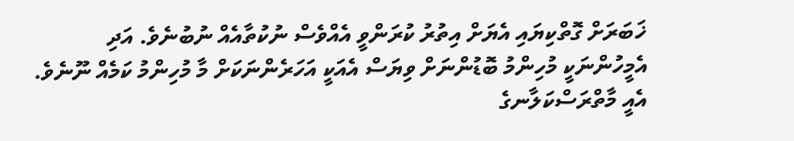ޚަބަރަށް ގޮތްކިޔައި އެޔަށް އިތުރު ކުރަންވީ އެއްވެސް ނުކުތާއެއް ނުބުނެވެ. އަދި އެމީހުންނަކީ މުހިންމު ބޮޑުންނަށް ވިޔަސް އެއަކީ އަހަރެންނަކަށް މާ މުހިންމު ކަމެއް ނޫނެވެ. އެއީ މާތްރަސްކަލާނގެ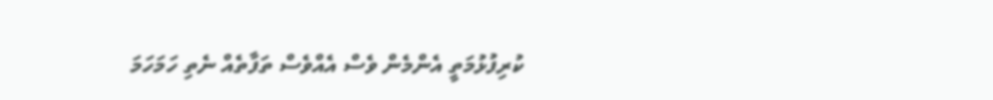ކުރިފުޅުމަތީ އެންމެން ވެސް އެއްވެސް ތަފާތެއް ނެތި ހަމަހަމަ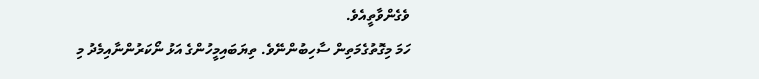ވެގެންވާތީއެވެ.
ހަމަ މިގޮތުގެމަތިން ސާހިބުންނޭވެ. ތިޔަބައިމީހުންގެ އަޅު ނޯކަރުންނާއިމެދު މި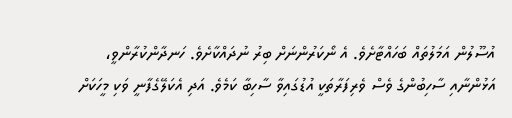އުސޫލުން އަމަލުތައް ބަހައްޓާށެވެ. އެ ނޯކަރުންނަށް ބިރު ނުދައްކާށެވެ. ހަނދާންކުރާންވީ، އަޅުންނާއި ސާހިބުންގެ ވެސް ވެރިފަރާތަކީ އުޑުގައިވާ ސާހިބާ ކަމެވެ. އަދި އެކަލޭގެފާނީ ވަކި މީހަކަށް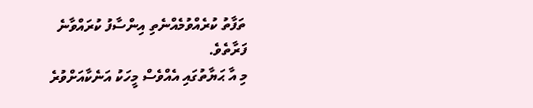ތަފާތު ކުރެއްވުމެއްނެތި އިންސާފު ކުރައްވާނެ ފަރާތެވެ.
މި އާ ޙަޔާތުގައި އެއްވެސް މީހަކު އަނެކާއަށްވުރެ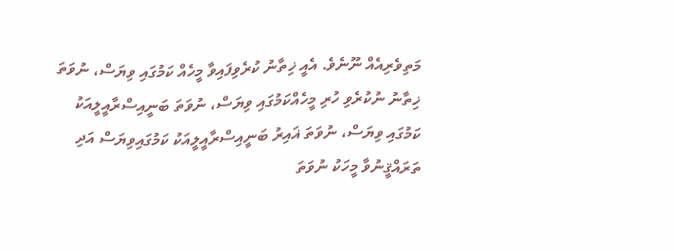މަތިވެރިއެއް ނޫނެވެ. އެއީ ޚިތާނު ކުރެވިފައިވާ މީހެއް ކަމުގައި ވިޔަސް، ނުވަތަ ޚިތާނު ނުކުރެވި ހުރި މީހެއްކަމުގައި ވިޔަސް، ނުވަތަ ބަނީއިސްރާއީލީއަކު ކަމުގައި ވިޔަސް، ނުވަތަ ޣައިރު ބަނީއިސްރާއީލީއަކު ކަމުގައިވިޔަސް އަދި ތަރައްޤީނުވާ މީހަކު ނުވަތަ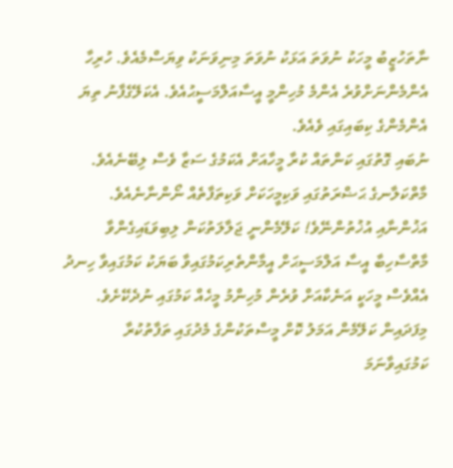ނާތަހުޒީބު މީހަކު ނުވަތަ އަޅަކު ނުވަތަ މިނިވަނަކު ވިޔަސްމެއެވެ. ހުރިހާ އެންމެންނަށްވުރެ އެންމެ މުހިންމީ އީސާއަލްމަސީޙުއެވެ. އެކަލޭގެފާނު ތިޔަ އެންމެންގެ ކިބައިގައި ވެއެވެ.
ނުބައި ގޮތުގައި ކަންތައް ކުރާ މީހާއަށް އެކަމުގެ ސަޒާ ވެސް ލިބޭނެއެވެ. މާތްކަލާނގެ ޙަޟްރަތުގައި ވަކިމީހަކަށް ވަކިތަފާތެއް ނޯންނާނެއެވެ.
އަޚުންނާއި އުޚުތުންނޭވެ! ކަލޭމެންނީ ޖަލާލަތުކަން ލިބިވަޑައިގެންވާ މާތްސާހިބާ އީސާ އަލްމަސީޙަށް އީމާންތެރިކަމުގައިވާ ބަޔަކު ކަމުގައިވާ ހިނދު އެއްވެސް މީހަކީ އަނެކާއަށް ވުރެން މުހިންމު މީހެއް ކަމުގައި ނުދެކޭށެވެ.
މިފަދައިން ކަލޭމެން އަމަލު ކޮށް މީސްތަކުންގެ މެދުގައި ތަފާތުކުރާ ކަމުގައިވާނަމަ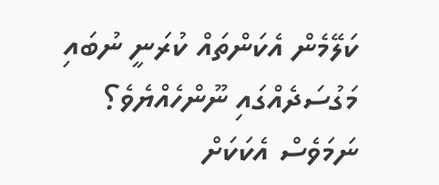ކަލޭމެން އެކަންތައް ކުރަނީ ނުބައި މަގުސަދެއްގައި ނޫންހެއްޔެވެ؟
ނަމަވެސް އެކަކަށް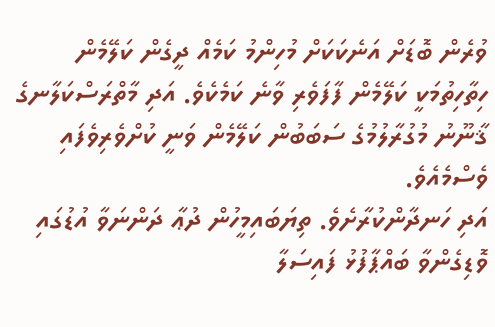ވުރެން ބޮޑަށް އަނެކަކަށް މުހިންމު ކަމެއް ދީގެން ކަލޭމެން ހިތާހިތުމަކީ ކަލޭމެން ފާފަވެރި ވާނެ ކަމެކެވެ. އަދި މާތްރަސްކަލާނގެ ޤާނޫނު މުގުރާލުމުގެ ސަބަބުން ކަލޭމެން ވަނީ ކުށްވެރިވެފައި ވެސްމެއެވެ.
އަދި ހަނދާންކުރާށެވެ. ތިޔަބައިމީހުން ދުޢާ ދަންނަވާ އުޑުގައި ވޮޑިގެންވާ ބައްޕާފުޅު ފައިސަލާ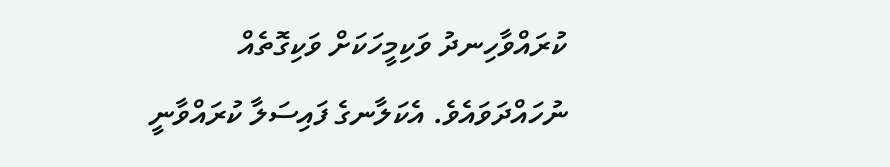ކުރައްވާހިނދު ވަކިމީހަކަށް ވަކިގޮތެއް ނުހައްދަވައެވެ. އެކަލާނގެ ފައިސަލާ ކުރައްވާނީ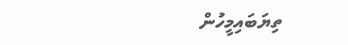ތިޔަބައިމީހުން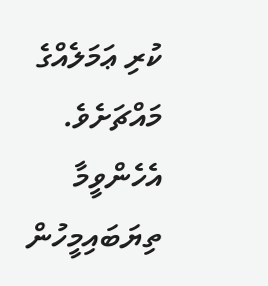ކުރި ޢަމަލެއްގެ މައްޗަށެވެ. އެހެންވީމާ ތިޔަބައިމީހުން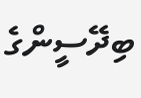ބިދޭސީންގެ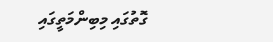ގޮތުގައި މިބިންމަތީގައި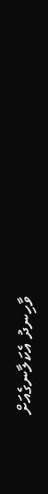ވާހިނދު އެކަލާނގެއަށް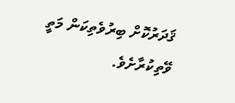ޤަދަރުކޮށް ބިރުވެތިކަން މަތީ ވޭތިކުރާށެވެ.